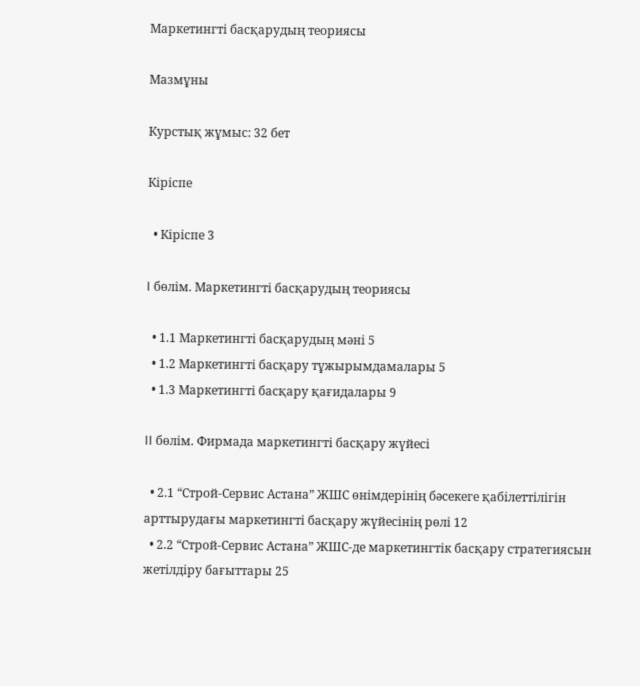Маркетингті басқарудың теориясы

Мазмұны

Курстық жұмыс: 32 бет

Кіріспе

  • Кіріспе 3

I бөлім. Маркетингті басқарудың теориясы

  • 1.1 Маркетингті басқарудың мәні 5
  • 1.2 Маркетингті басқару тұжырымдамалары 5
  • 1.3 Маркетингті басқару қағидалары 9

II бөлім. Фирмада маркетингті басқару жүйесі

  • 2.1 “Строй-Сервис Астана” ЖШС өнімдерінің бәсекеге қабілеттілігін арттырудағы маркетингті басқару жүйесінің рөлі 12
  • 2.2 “Строй-Сервис Астана” ЖШС-де маркетингтік басқару стратегиясын жетілдіру бағыттары 25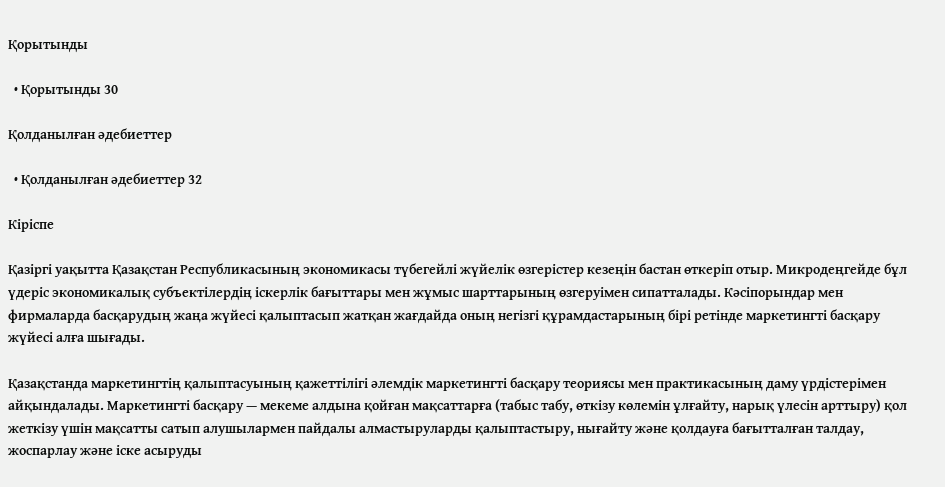Қорытынды

  • Қорытынды 30

Қолданылған әдебиеттер

  • Қолданылған әдебиеттер 32

Кіріспе

Қазіргі уақытта Қазақстан Республикасының экономикасы түбегейлі жүйелік өзгерістер кезеңін бастан өткеріп отыр. Микродеңгейде бұл үдеріс экономикалық субъектілердің іскерлік бағыттары мен жұмыс шарттарының өзгеруімен сипатталады. Кәсіпорындар мен фирмаларда басқарудың жаңа жүйесі қалыптасып жатқан жағдайда оның негізгі құрамдастарының бірі ретінде маркетингті басқару жүйесі алға шығады.

Қазақстанда маркетингтің қалыптасуының қажеттілігі әлемдік маркетингті басқару теориясы мен практикасының даму үрдістерімен айқындалады. Маркетингті басқару — мекеме алдына қойған мақсаттарға (табыс табу, өткізу көлемін ұлғайту, нарық үлесін арттыру) қол жеткізу үшін мақсатты сатып алушылармен пайдалы алмастыруларды қалыптастыру, нығайту және қолдауға бағытталған талдау, жоспарлау және іске асыруды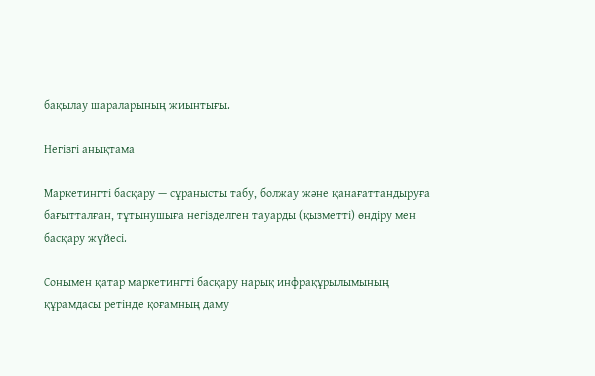бақылау шараларының жиынтығы.

Негізгі анықтама

Маркетингті басқару — сұранысты табу, болжау және қанағаттандыруға бағытталған, тұтынушыға негізделген тауарды (қызметті) өндіру мен басқару жүйесі.

Сонымен қатар маркетингті басқару нарық инфрақұрылымының құрамдасы ретінде қоғамның даму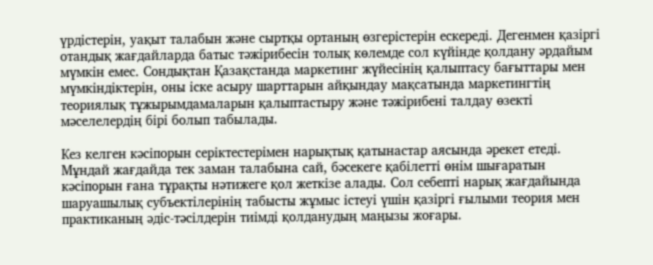үрдістерін, уақыт талабын және сыртқы ортаның өзгерістерін ескереді. Дегенмен қазіргі отандық жағдайларда батыс тәжірибесін толық көлемде сол күйінде қолдану әрдайым мүмкін емес. Сондықтан Қазақстанда маркетинг жүйесінің қалыптасу бағыттары мен мүмкіндіктерін, оны іске асыру шарттарын айқындау мақсатында маркетингтің теориялық тұжырымдамаларын қалыптастыру және тәжірибені талдау өзекті мәселелердің бірі болып табылады.

Кез келген кәсіпорын серіктестерімен нарықтық қатынастар аясында әрекет етеді. Мұндай жағдайда тек заман талабына сай, бәсекеге қабілетті өнім шығаратын кәсіпорын ғана тұрақты нәтижеге қол жеткізе алады. Сол себепті нарық жағдайында шаруашылық субъектілерінің табысты жұмыс істеуі үшін қазіргі ғылыми теория мен практиканың әдіс-тәсілдерін тиімді қолданудың маңызы жоғары.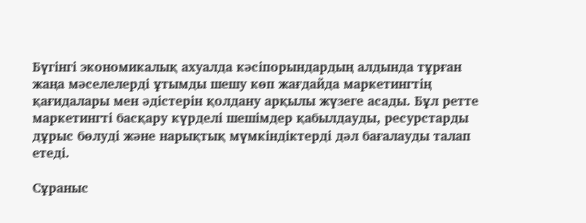Бүгінгі экономикалық ахуалда кәсіпорындардың алдында тұрған жаңа мәселелерді ұтымды шешу көп жағдайда маркетингтің қағидалары мен әдістерін қолдану арқылы жүзеге асады. Бұл ретте маркетингті басқару күрделі шешімдер қабылдауды, ресурстарды дұрыс бөлуді және нарықтық мүмкіндіктерді дәл бағалауды талап етеді.

Сұраныс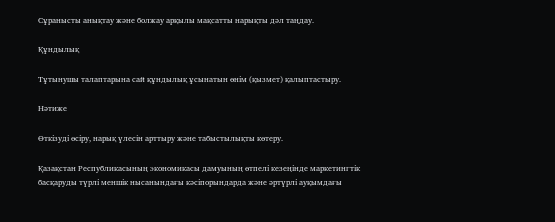Сұранысты анықтау және болжау арқылы мақсатты нарықты дәл таңдау.

Құндылық

Тұтынушы талаптарына сай құндылық ұсынатын өнім (қызмет) қалыптастыру.

Нәтиже

Өткізуді өсіру, нарық үлесін арттыру және табыстылықты көтеру.

Қазақстан Республикасының экономикасы дамуының өтпелі кезеңінде маркетингтік басқаруды түрлі меншік нысанындағы кәсіпорындарда және әртүрлі ауқымдағы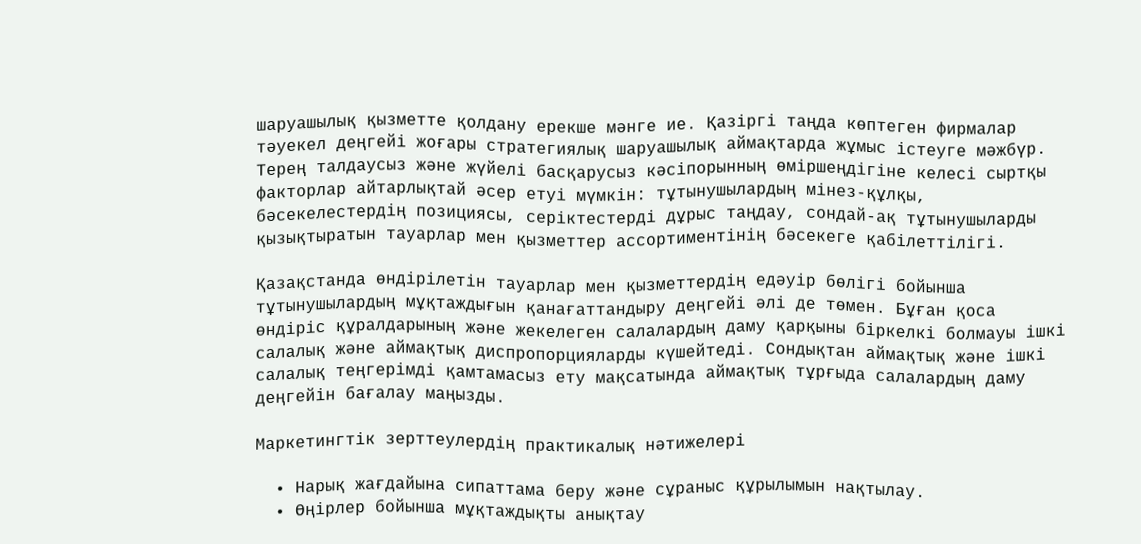шаруашылық қызметте қолдану ерекше мәнге ие. Қазіргі таңда көптеген фирмалар тәуекел деңгейі жоғары стратегиялық шаруашылық аймақтарда жұмыс істеуге мәжбүр. Терең талдаусыз және жүйелі басқарусыз кәсіпорынның өміршеңдігіне келесі сыртқы факторлар айтарлықтай әсер етуі мүмкін: тұтынушылардың мінез-құлқы, бәсекелестердің позициясы, серіктестерді дұрыс таңдау, сондай-ақ тұтынушыларды қызықтыратын тауарлар мен қызметтер ассортиментінің бәсекеге қабілеттілігі.

Қазақстанда өндірілетін тауарлар мен қызметтердің едәуір бөлігі бойынша тұтынушылардың мұқтаждығын қанағаттандыру деңгейі әлі де төмен. Бұған қоса өндіріс құралдарының және жекелеген салалардың даму қарқыны біркелкі болмауы ішкі салалық және аймақтық диспропорцияларды күшейтеді. Сондықтан аймақтық және ішкі салалық теңгерімді қамтамасыз ету мақсатында аймақтық тұрғыда салалардың даму деңгейін бағалау маңызды.

Маркетингтік зерттеулердің практикалық нәтижелері

  • Нарық жағдайына сипаттама беру және сұраныс құрылымын нақтылау.
  • Өңірлер бойынша мұқтаждықты анықтау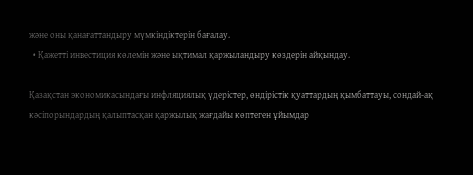және оны қанағаттандыру мүмкіндіктерін бағалау.
  • Қажетті инвестиция көлемін және ықтимал қаржыландыру көздерін айқындау.

Қазақстан экономикасындағы инфляциялық үдерістер, өндірістік қуаттардың қымбаттауы, сондай-ақ кәсіпорындардың қалыптасқан қаржылық жағдайы көптеген ұйымдар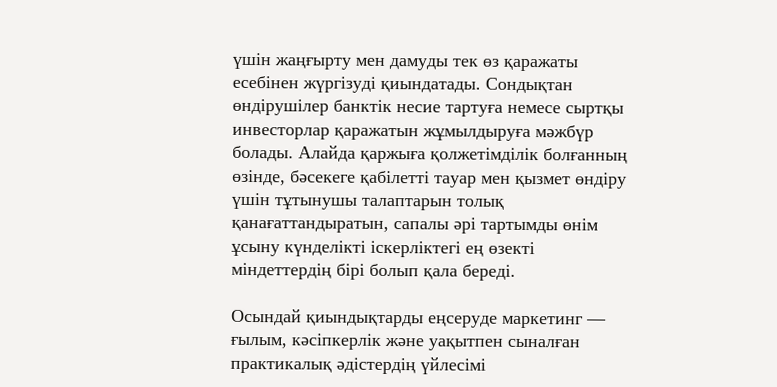үшін жаңғырту мен дамуды тек өз қаражаты есебінен жүргізуді қиындатады. Сондықтан өндірушілер банктік несие тартуға немесе сыртқы инвесторлар қаражатын жұмылдыруға мәжбүр болады. Алайда қаржыға қолжетімділік болғанның өзінде, бәсекеге қабілетті тауар мен қызмет өндіру үшін тұтынушы талаптарын толық қанағаттандыратын, сапалы әрі тартымды өнім ұсыну күнделікті іскерліктегі ең өзекті міндеттердің бірі болып қала береді.

Осындай қиындықтарды еңсеруде маркетинг — ғылым, кәсіпкерлік және уақытпен сыналған практикалық әдістердің үйлесімі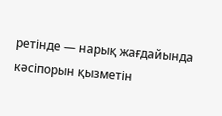ретінде — нарық жағдайында кәсіпорын қызметін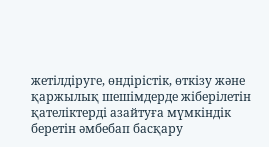жетілдіруге, өндірістік, өткізу және қаржылық шешімдерде жіберілетін қателіктерді азайтуға мүмкіндік беретін әмбебап басқару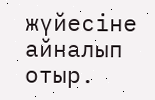жүйесіне айналып отыр.